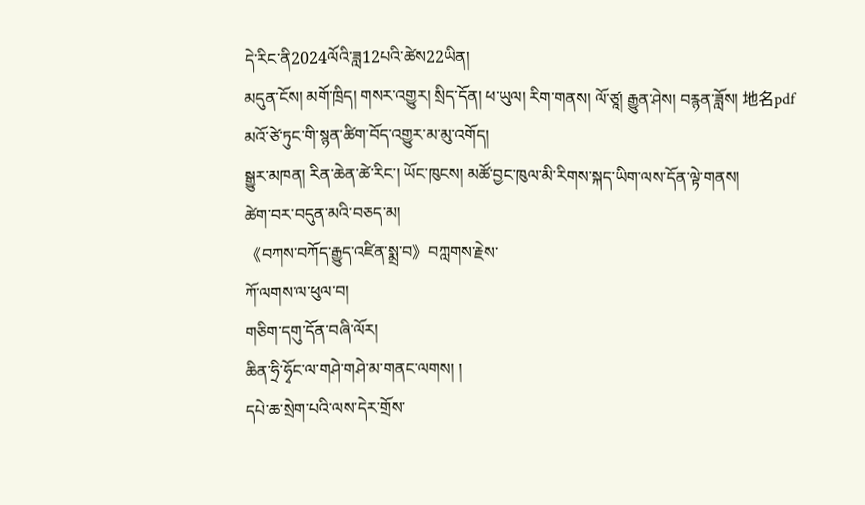དེ་རིང་ནི2024ལོའི་ཟླ12པའི་ཚེས22ཡིན།
མདུན་ངོས། མགོ་ཁྲིད། གསར་འགྱུར། སྲིད་དོན། ཕ་ཡུལ། རིག་གནས། ལོ་ཙཱ། རྒྱུན་ཤེས། བརྙན་ཟློས། 地名pdf
མའོ་ཙེ་ཏུང་གི་སྙན་ཚིག་བོད་འགྱུར་མ་མུ་འགོད།
སྒྱུར་མཁན། རིན་ཆེན་ཚེ་རིང་། ཡོང་ཁུངས། མཚོ་བྱང་ཁུལ་མི་རིགས་སྐད་ཡིག་ལས་དོན་ལྟེ་གནས།
ཚེག་བར་བདུན་མའི་བཅད་མ།
《བཀས་བཀོད་རྒྱུད་འཛིན་སྨྲ་བ》བཀླགས་རྗེས་
ཀོ་ལགས་ལ་ཕུལ་བ།
གཅིག་དགུ་དོན་བཞི་ལོར།
ཆིན་ཧྲི་ཧྭོང་ལ་གཤེ་གཤེ་མ་གནང་ལགས། །
དཔེ་ཆ་སྲེག་པའི་ལས་དེར་གྲོས་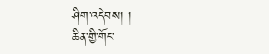ཤིག་འདེབས། །
ཆིན་གྱི་གོང་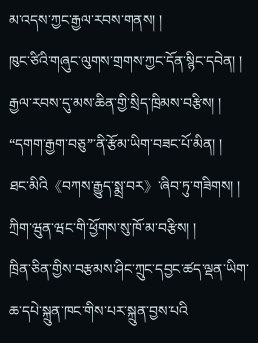མ་འདས་ཀྱང་རྒྱལ་རབས་གནས། །
ཁུང་ཙིའི་གཞུང་ལུགས་གྲགས་ཀྱང་དོན་སྙིང་དབེན། །
རྒྱལ་རབས་དུ་མས་ཆིན་གྱི་སྲིད་ཁྲིམས་བརྩིས། །
“དགག་རྒྱག་བཅུ”་ནི་རྩོམ་ཡིག་བཟང་པོ་མིན། །
ཐང་མིའི《བཀས་རྒྱུད་སྨྲ་བར》་ཞིབ་ཏུ་གཟིགས། །
ཀྲིག་ཝུན་ཝང་གི་ཕྱོགས་སུ་ཁོ་མ་བརྩིས། །
ཁྲིན་ཅིན་གྱིས་བརྩམས་ཤིང་ཀྲུང་དབྱང་ཚད་ལྡན་ཡིག་ཆ་དཔེ་སྐྲུན་ཁང་གིས་པར་སྐྲུན་བྱས་པའི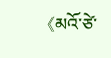《མའོ་ཙེ་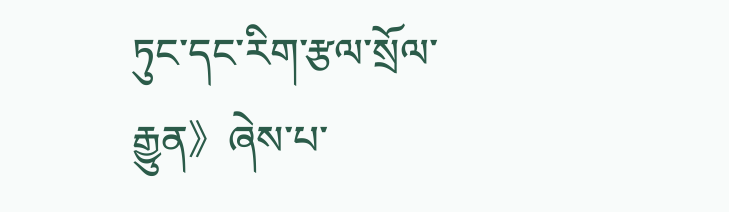ཏུང་དང་རིག་རྩལ་སྲོལ་རྒྱུན》ཞེས་པ་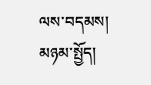ལས་བདམས།
མཉམ་སྤྱོད།